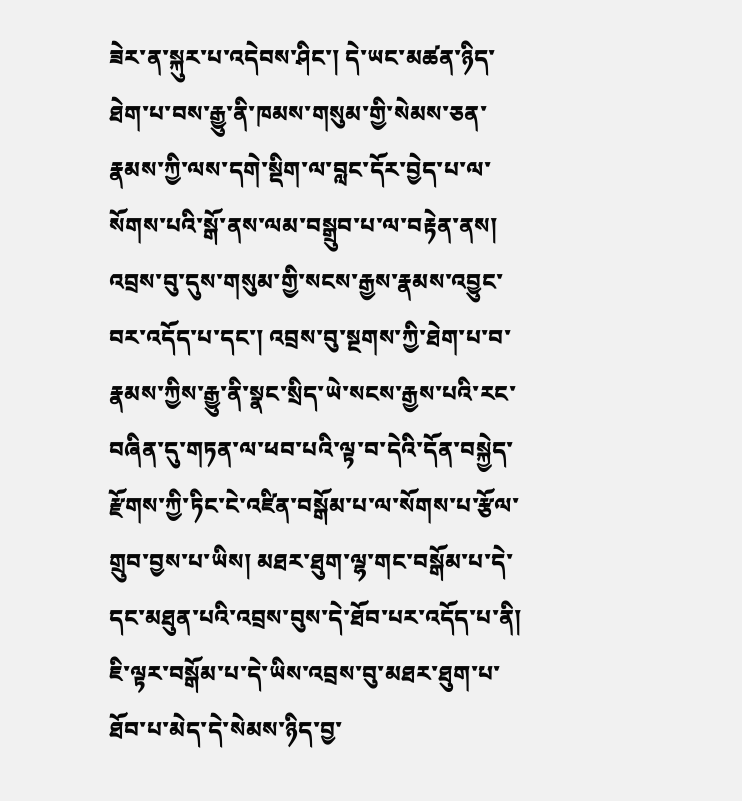ཟེར་ན་སྐུར་པ་འདེབས་ཤིང་། དེ་ཡང་མཚན་ཉིད་ཐེག་པ་བས་རྒྱུ་ནི་ཁམས་གསུམ་གྱི་སེམས་ཅན་རྣམས་ཀྱི་ལས་དགེ་སྡིག་ལ་བླང་དོར་བྱེད་པ་ལ་སོགས་པའི་སྒོ་ནས་ལམ་བསྒྲུབ་པ་ལ་བརྟེན་ནས། འབྲས་བུ་དུས་གསུམ་གྱི་སངས་རྒྱས་རྣམས་འབྱུང་བར་འདོད་པ་དང་། འབྲས་བུ་སྔགས་ཀྱི་ཐེག་པ་བ་རྣམས་ཀྱིས་རྒྱུ་ནི་སྣང་སྲིད་ཡེ་སངས་རྒྱས་པའི་རང་བཞིན་དུ་གཏན་ལ་ཕབ་པའི་ལྟ་བ་དེའི་དོན་བསྐྱེད་རྫོགས་ཀྱི་ཏིང་ངེ་འཛིན་བསྒོམ་པ་ལ་སོགས་པ་རྩོལ་གྲུབ་བྱས་པ་ཡིས། མཐར་ཐུག་ལྷ་གང་བསྒོམ་པ་དེ་དང་མཐུན་པའི་འབྲས་བུས་དེ་ཐོབ་པར་འདོད་པ་ནི། ཇི་ལྟར་བསྒོམ་པ་དེ་ཡིས་འབྲས་བུ་མཐར་ཐུག་པ་ཐོབ་པ་མེད་དེ་སེམས་ཉིད་བྱ་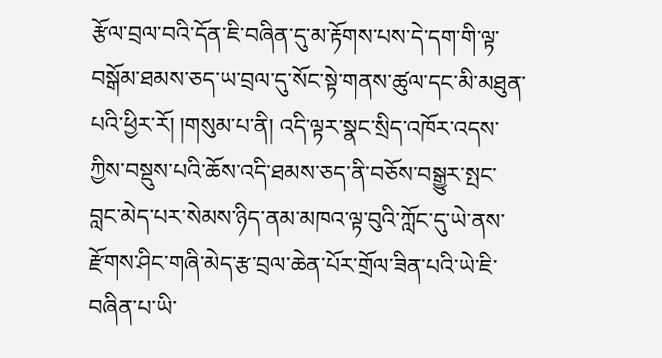རྩོལ་བྲལ་བའི་དོན་ཇི་བཞིན་དུ་མ་རྟོགས་པས་དེ་དག་གི་ལྟ་བསྒོམ་ཐམས་ཅད་ཡ་བྲལ་དུ་སོང་སྟེ་གནས་ཚུལ་དང་མི་མཐུན་པའི་ཕྱིར་རོ། །གསུམ་པ་ནི། འདི་ལྟར་སྣང་སྲིད་འཁོར་འདས་ཀྱིས་བསྡུས་པའི་ཆོས་འདི་ཐམས་ཅད་ནི་བཅོས་བསྒྱུར་སྤང་བླང་མེད་པར་སེམས་ཉིད་ནམ་མཁའ་ལྟ་བུའི་ཀློང་དུ་ཡེ་ནས་རྫོགས་ཤིང་གཞི་མེད་རྩ་བྲལ་ཆེན་པོར་གྲོལ་ཟིན་པའི་ཡེ་ཇི་བཞིན་པ་ཡི་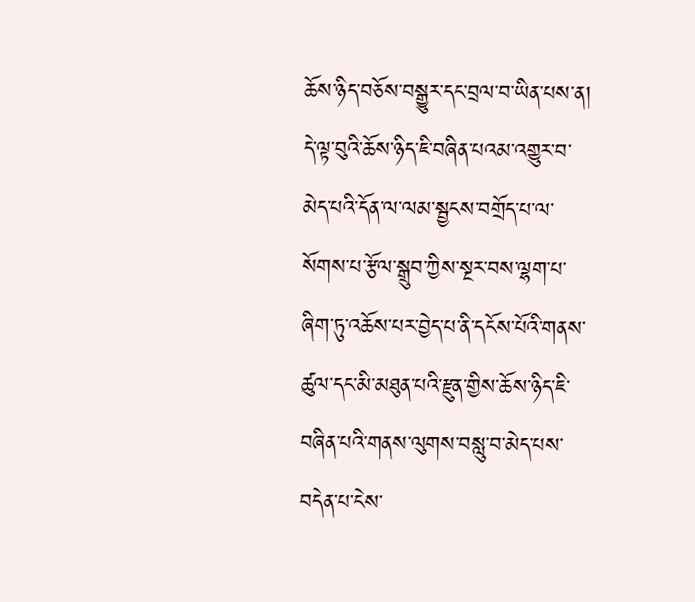ཆོས་ཉིད་བཅོས་བསྒྱུར་དང་བྲལ་བ་ཡིན་པས་ན། དེ་ལྟ་བུའི་ཆོས་ཉིད་ཇི་བཞིན་པའམ་འགྱུར་བ་མེད་པའི་དོན་ལ་ལམ་སྦྱངས་བགྲོད་པ་ལ་སོགས་པ་རྩོལ་སྒྲུབ་ཀྱིས་སྔར་བས་ལྷག་པ་ཞིག་ཏུ་འཆོས་པར་བྱེད་པ་ནི་དངོས་པོའི་གནས་ཚུལ་དང་མི་མཐུན་པའི་རྫུན་གྱིས་ཆོས་ཉིད་ཇི་བཞིན་པའི་གནས་ལུགས་བསླུ་བ་མེད་པས་བདེན་པ་ངེས་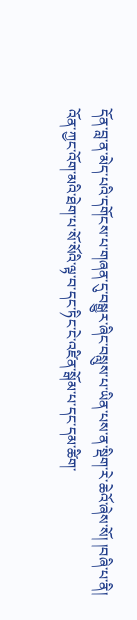དོན་བླ་ན་མེད་པའི་དགོངས་པ་གཞན་དུ་བསྒྱུར་ཞིང་བསླུས་པ་ཡིན་པས་ན་སྡིག་རེ་ཆེའོ་ཞེས་སོ། །བཞི་པ་ནི། འོན་ཀྱང་འོག་མའི་ཐེག་པ་སོ་སོའི་ལྟ་བ་དང་ཏིང་ངེ་འཛིན་སྒོམ་པ་དང་དམ་ཚིག་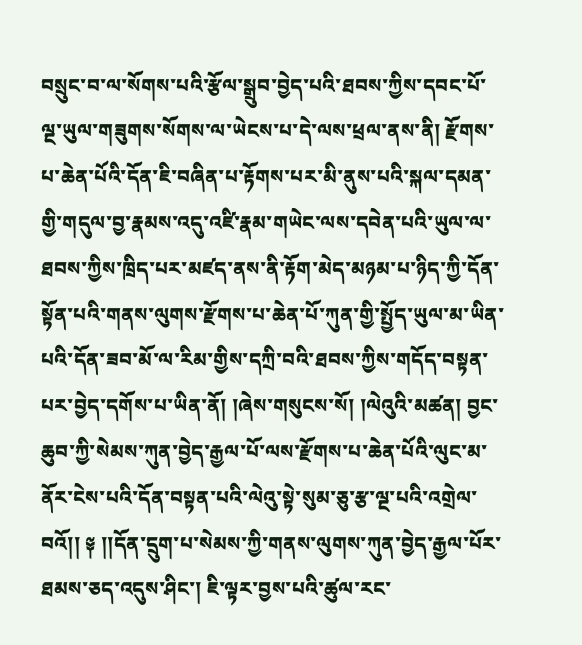བསྲུང་བ་ལ་སོགས་པའི་རྩོལ་སྒྲུབ་བྱེད་པའི་ཐབས་ཀྱིས་དབང་པོ་ལྔ་ཡུལ་གཟུགས་སོགས་ལ་ཡེངས་པ་དེ་ལས་ཕྲལ་ནས་ནི། རྫོགས་པ་ཆེན་པོའི་དོན་ཇི་བཞིན་པ་རྟོགས་པར་མི་ནུས་པའི་སྐལ་དམན་གྱི་གདུལ་བྱ་རྣམས་འདུ་འཛི་རྣམ་གཡེང་ལས་དབེན་པའི་ཡུལ་ལ་ཐབས་ཀྱིས་ཁྲིད་པར་མཛད་ནས་ནི་རྟོག་མེད་མཉམ་པ་ཉིད་ཀྱི་དོན་སྟོན་པའི་གནས་ལུགས་རྫོགས་པ་ཆེན་པོ་ཀུན་གྱི་སྤྱོད་ཡུལ་མ་ཡིན་པའི་དོན་ཟབ་མོ་ལ་རིམ་གྱིས་དཀྲི་བའི་ཐབས་ཀྱིས་གདོད་བསྟན་པར་བྱེད་དགོས་པ་ཡིན་ནོ། །ཞེས་གསུངས་སོ། །ལེའུའི་མཚན། བྱང་ཆུབ་ཀྱི་སེམས་ཀུན་བྱེད་རྒྱལ་པོ་ལས་རྫོགས་པ་ཆེན་པོའི་ལུང་མ་ནོར་ངེས་པའི་དོན་བསྟན་པའི་ལེའུ་སྟེ་སུམ་ཅུ་རྩ་ལྔ་པའི་འགྲེལ་བའོ།། ༈ །།དོན་དྲུག་པ་སེམས་ཀྱི་གནས་ལུགས་ཀུན་བྱེད་རྒྱལ་པོར་ཐམས་ཅད་འདུས་ཤིང་། ཇི་ལྟར་བྱས་པའི་ཚུལ་རང་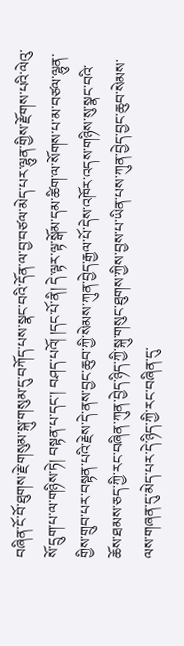བཞིན་ངོ་བོ་ཐུགས་རྗེ་གསུམ་སྐུ་གསུམ་དུ་བཀོད་པས་སྣང་བའི་དོན་ལ་བྱ་བཙལ་མེད་པར་ལྷུན་གྱིས་རྫོགས་པའི་ལེའུ་སོ་དྲུག་པ་ལ་གཉིས་ཏེ། བསྟན་པ་དང་། བཤད་པའོ། །དང་པོ་ནི། དེ་ལྟར་ལྟ་སྒོམ་དམ་ཚིག་ལ་སོགས་པ་མ་བཙལ་ལྷུན་གྱིས་གྲུབ་པར་བསྟན་པའི་རྗེས་དེ་ནས་བྱང་ཆུབ་ཀྱི་སེམས་ཀུན་བྱེད་རྒྱལ་པོ་དེས་འཁོར་འདས་གཉིས་སུ་སྣང་བའི་ཆོས་ཐམས་ཅད་ཀྱི་རང་བཞིན་ཀུན་བྱེད་ཉིད་ཀྱི་སྐུ་གསུང་ཐུགས་ཀྱིས་བྱས་པ་ཡིན་པས་ཀུན་བྱེད་བྱང་ཆུབ་སེམས་ལས་གཞན་དུ་མེད་པར་དེ་ཉིད་ཀྱི་རང་བཞིན་དུ་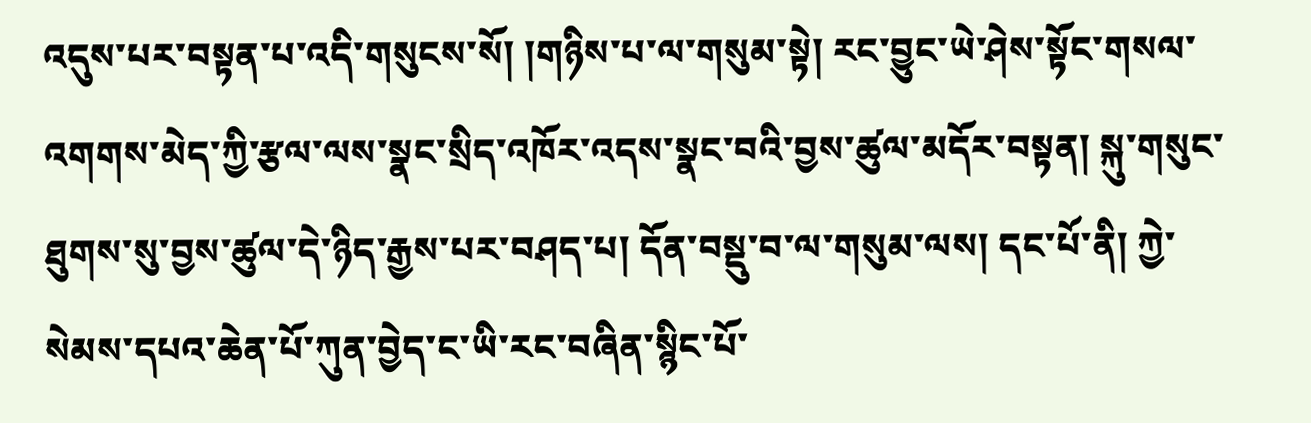འདུས་པར་བསྟན་པ་འདི་གསུངས་སོ། །གཉིས་པ་ལ་གསུམ་སྟེ། རང་བྱུང་ཡེ་ཤེས་སྟོང་གསལ་འགགས་མེད་ཀྱི་རྩལ་ལས་སྣང་སྲིད་འཁོར་འདས་སྣང་བའི་བྱས་ཚུལ་མདོར་བསྟན། སྐུ་གསུང་ཐུགས་སུ་བྱས་ཚུལ་དེ་ཉིད་རྒྱས་པར་བཤད་པ། དོན་བསྡུ་བ་ལ་གསུམ་ལས། དང་པོ་ནི། ཀྱེ་སེམས་དཔའ་ཆེན་པོ་ཀུན་བྱེད་ང་ཡི་རང་བཞིན་སྙིང་པོ་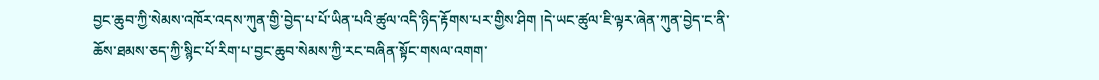བྱང་ཆུབ་ཀྱི་སེམས་འཁོར་འདས་ཀུན་གྱི་བྱེད་པ་པོ་ཡིན་པའི་ཚུལ་འདི་ཉིད་རྟོགས་པར་གྱིས་ཤིག །དེ་ཡང་ཚུལ་ཇི་ལྟར་ཞེན་ཀུན་བྱེད་ང་ནི་ཆོས་ཐམས་ཅད་ཀྱི་སྙིང་པོ་རིག་པ་བྱང་ཆུབ་སེམས་ཀྱི་རང་བཞིན་སྟོང་གསལ་འགག་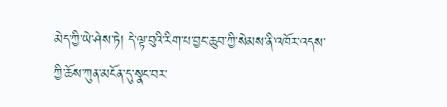མེད་ཀྱི་ཡེ་ཤེས་ཏེ། དེ་ལྟ་བུའི་རིག་པ་བྱང་ཆུབ་ཀྱི་སེམས་ནི་འཁོར་འདས་ཀྱི་ཆོས་ཀུན་མངོན་དུ་སྣང་བར་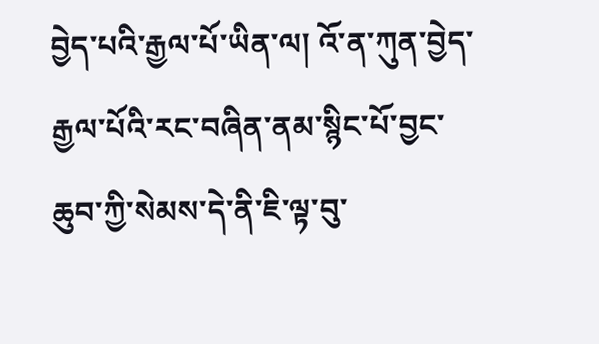བྱེད་པའི་རྒྱལ་པོ་ཡིན་ལ། འོ་ན་ཀུན་བྱེད་རྒྱལ་པོའི་རང་བཞིན་ནམ་སྙིང་པོ་བྱང་ཆུབ་ཀྱི་སེམས་དེ་ནི་ཇི་ལྟ་བུ་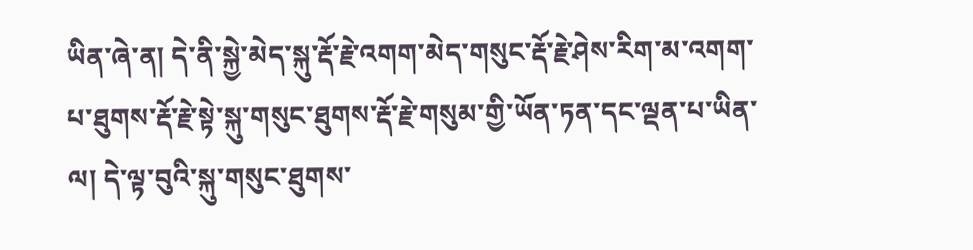ཡིན་ཞེ་ན། དེ་ནི་སྐྱེ་མེད་སྐུ་རྡོ་རྗེ་འགག་མེད་གསུང་རྡོ་རྗེ་ཤེས་རིག་མ་འགག་པ་ཐུགས་རྡོ་རྗེ་སྟེ་སྐུ་གསུང་ཐུགས་རྡོ་རྗེ་གསུམ་གྱི་ཡོན་ཏན་དང་ལྡན་པ་ཡིན་ལ། དེ་ལྟ་བུའི་སྐུ་གསུང་ཐུགས་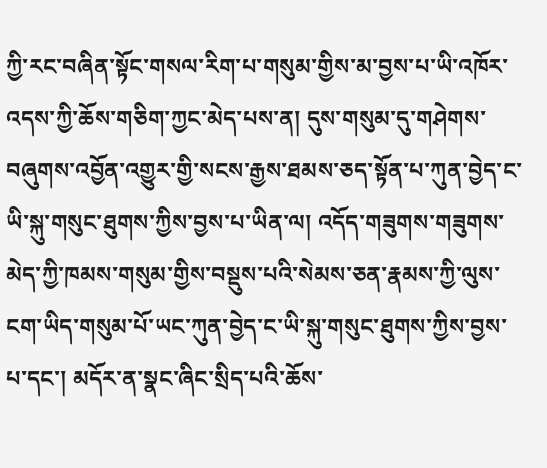ཀྱི་རང་བཞིན་སྟོང་གསལ་རིག་པ་གསུམ་གྱིས་མ་བྱས་པ་ཡི་འཁོར་འདས་ཀྱི་ཆོས་གཅིག་ཀྱང་མེད་པས་ན། དུས་གསུམ་དུ་གཤེགས་བཞུགས་འབྱོན་འགྱུར་གྱི་སངས་རྒྱས་ཐམས་ཅད་སྟོན་པ་ཀུན་བྱེད་ང་ཡི་སྐུ་གསུང་ཐུགས་ཀྱིས་བྱས་པ་ཡིན་ལ། འདོད་གཟུགས་གཟུགས་མེད་ཀྱི་ཁམས་གསུམ་གྱིས་བསྡུས་པའི་སེམས་ཅན་རྣམས་ཀྱི་ལུས་ངག་ཡིད་གསུམ་པོ་ཡང་ཀུན་བྱེད་ང་ཡི་སྐུ་གསུང་ཐུགས་ཀྱིས་བྱས་པ་དང་། མདོར་ན་སྣང་ཞིང་སྲིད་པའི་ཆོས་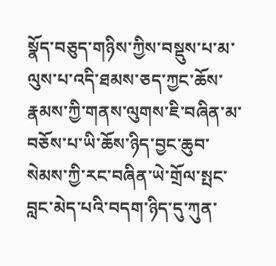སྣོད་བཅུད་གཉིས་ཀྱིས་བསྡུས་པ་མ་ལུས་པ་འདི་ཐམས་ཅད་ཀྱང་ཆོས་རྣམས་ཀྱི་གནས་ལུགས་ཇི་བཞིན་མ་བཅོས་པ་ཡི་ཆོས་ཉིད་བྱང་ཆུབ་སེམས་ཀྱི་རང་བཞིན་ཡེ་གྲོལ་སྤང་བླང་མེད་པའི་བདག་ཉིད་དུ་ཀུན་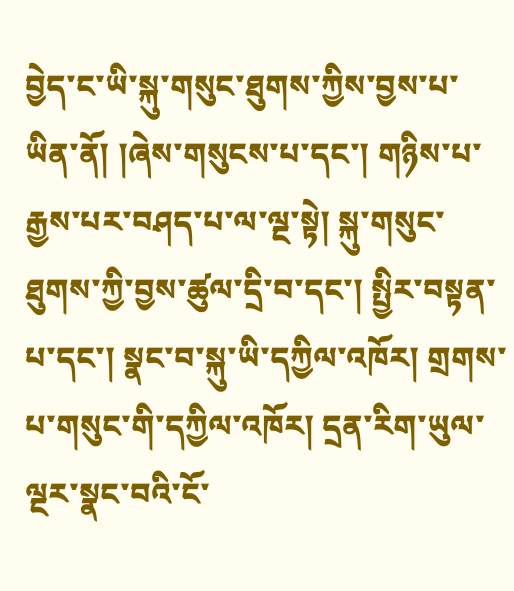བྱེད་ང་ཡི་སྐུ་གསུང་ཐུགས་ཀྱིས་བྱས་པ་ཡིན་ནོ། །ཞེས་གསུངས་པ་དང་། གཉིས་པ་རྒྱས་པར་བཤད་པ་ལ་ལྔ་སྟེ། སྐུ་གསུང་ཐུགས་ཀྱི་བྱས་ཚུལ་དྲི་བ་དང་། སྤྱིར་བསྟན་པ་དང་། སྣང་བ་སྐུ་ཡི་དཀྱིལ་འཁོར། གྲགས་པ་གསུང་གི་དཀྱིལ་འཁོར། དྲན་རིག་ཡུལ་ལྔར་སྣང་བའི་ངོ་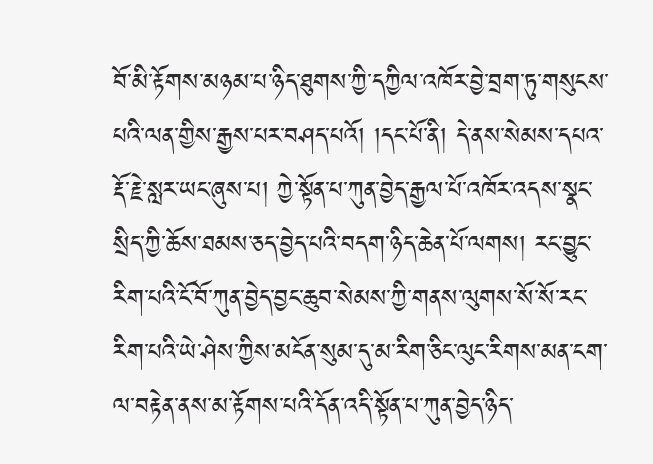བོ་མི་རྟོགས་མཉམ་པ་ཉིད་ཐུགས་ཀྱི་དཀྱིལ་འཁོར་བྱེ་བྲག་ཏུ་གསུངས་པའི་ལན་གྱིས་རྒྱས་པར་བཤད་པའོ། །དང་པོ་ནི། དེ་ནས་སེམས་དཔའ་རྡོ་རྗེ་སླར་ཡང་ཞུས་པ། ཀྱེ་སྟོན་པ་ཀུན་བྱེད་རྒྱལ་པོ་འཁོར་འདས་སྣང་སྲིད་ཀྱི་ཆོས་ཐམས་ཅད་བྱེད་པའི་བདག་ཉིད་ཆེན་པོ་ལགས། རང་བྱུང་རིག་པའི་ངོ་བོ་ཀུན་བྱེད་བྱང་ཆུབ་སེམས་ཀྱི་གནས་ལུགས་སོ་སོ་རང་རིག་པའི་ཡེ་ཤེས་ཀྱིས་མངོན་སུམ་དུ་མ་རིག་ཅིང་ལུང་རིགས་མན་ངག་ལ་བརྟེན་ནས་མ་རྟོགས་པའི་དོན་འདི་སྟོན་པ་ཀུན་བྱེད་ཉིད་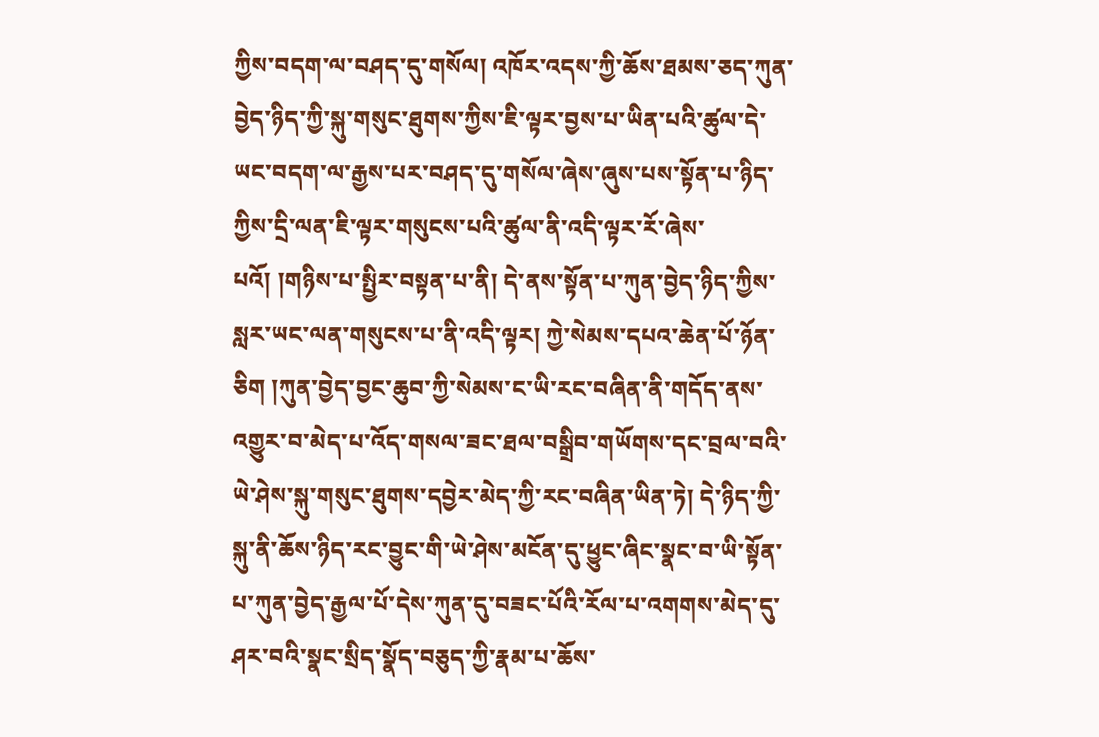ཀྱིས་བདག་ལ་བཤད་དུ་གསོལ། འཁོར་འདས་ཀྱི་ཆོས་ཐམས་ཅད་ཀུན་བྱེད་ཉིད་ཀྱི་སྐུ་གསུང་ཐུགས་ཀྱིས་ཇི་ལྟར་བྱས་པ་ཡིན་པའི་ཚུལ་དེ་ཡང་བདག་ལ་རྒྱས་པར་བཤད་དུ་གསོལ་ཞེས་ཞུས་པས་སྟོན་པ་ཉིད་ཀྱིས་དྲི་ལན་ཇི་ལྟར་གསུངས་པའི་ཚུལ་ནི་འདི་ལྟར་རོ་ཞེས་པའོ། །གཉིས་པ་སྤྱིར་བསྟན་པ་ནི། དེ་ནས་སྟོན་པ་ཀུན་བྱེད་ཉིད་ཀྱིས་སླར་ཡང་ལན་གསུངས་པ་ནི་འདི་ལྟར། ཀྱེ་སེམས་དཔའ་ཆེན་པོ་ཉོན་ཅིག །ཀུན་བྱེད་བྱང་ཆུབ་ཀྱི་སེམས་ང་ཡི་རང་བཞིན་ནི་གདོད་ནས་འགྱུར་བ་མེད་པ་འོད་གསལ་ཟང་ཐལ་བསྒྲིབ་གཡོགས་དང་བྲལ་བའི་ཡེ་ཤེས་སྐུ་གསུང་ཐུགས་དབྱེར་མེད་ཀྱི་རང་བཞིན་ཡིན་ཏེ། དེ་ཉིད་ཀྱི་སྐུ་ནི་ཆོས་ཉིད་རང་བྱུང་གི་ཡེ་ཤེས་མངོན་དུ་ཕྱུང་ཞིང་སྣང་བ་ཡི་སྟོན་པ་ཀུན་བྱེད་རྒྱལ་པོ་དེས་ཀུན་དུ་བཟང་པོའི་རོལ་པ་འགགས་མེད་དུ་ཤར་བའི་སྣང་སྲིད་སྣོད་བཅུད་ཀྱི་རྣམ་པ་ཆོས་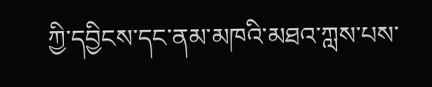ཀྱི་དབྱིངས་དང་ནམ་མཁའི་མཐའ་ཀླས་པས་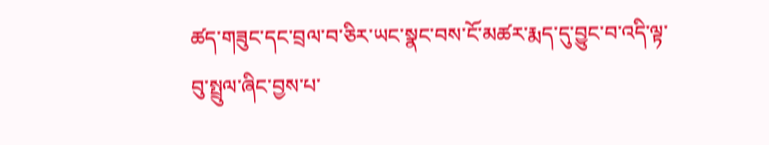ཚད་གཟུང་དང་བྲལ་བ་ཅིར་ཡང་སྣང་བས་ངོ་མཚར་རྨད་དུ་བྱུང་བ་འདི་ལྟ་བུ་སྤྲུལ་ཞིང་བྱས་པ་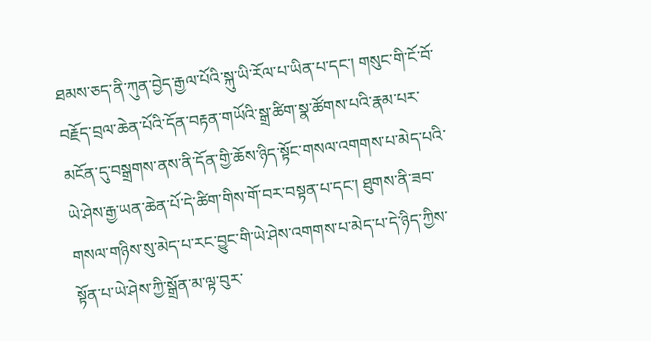ཐམས་ཅད་ནི་ཀུན་བྱེད་རྒྱལ་པོའི་སྐུ་ཡི་རོལ་པ་ཡིན་པ་དང་། གསུང་གི་ངོ་བོ་བརྗོད་བྲལ་ཆེན་པོའི་དོན་བརྟན་གཡོའི་སྒྲ་ཚིག་སྣ་ཚོགས་པའི་རྣམ་པར་མངོན་དུ་བསྒྲགས་ནས་ནི་དོན་གྱི་ཆོས་ཉིད་སྟོང་གསལ་འགགས་པ་མེད་པའི་ཡེ་ཤེས་རྒྱ་ཡན་ཆེན་པོ་དེ་ཚིག་གིས་གོ་བར་བསྟན་པ་དང་། ཐུགས་ནི་ཟབ་གསལ་གཉིས་སུ་མེད་པ་རང་བྱུང་གི་ཡེ་ཤེས་འགགས་པ་མེད་པ་དེ་ཉིད་ཀྱིས་སྟོན་པ་ཡེ་ཤེས་ཀྱི་སྒྲོན་མ་ལྟ་བུར་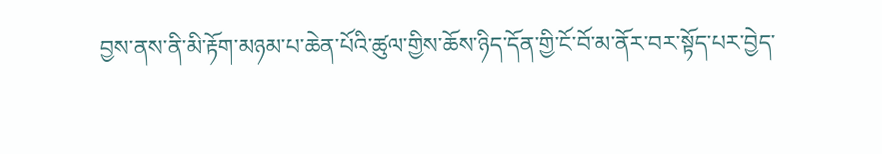བྱས་ནས་ནི་མི་རྟོག་མཉམ་པ་ཆེན་པོའི་ཚུལ་གྱིས་ཆོས་ཉིད་དོན་གྱི་ངོ་བོ་མ་ནོར་བར་སྟོད་པར་བྱེད་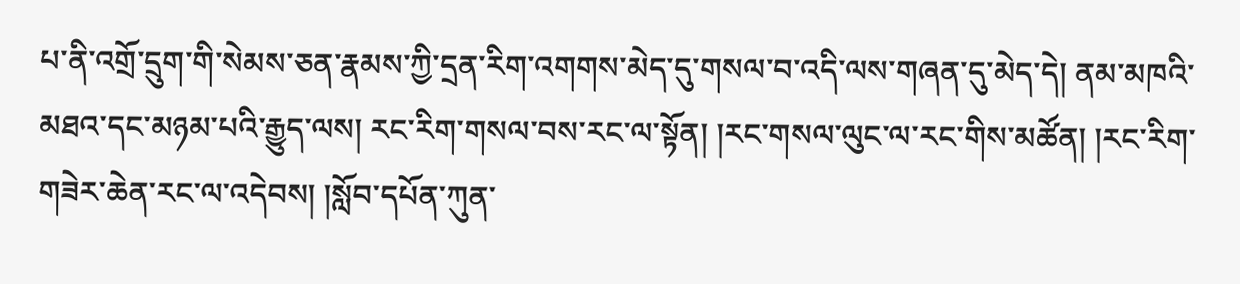པ་ནི་འགྲོ་དྲུག་གི་སེམས་ཅན་རྣམས་ཀྱི་དྲན་རིག་འགགས་མེད་དུ་གསལ་བ་འདི་ལས་གཞན་དུ་མེད་དེ། ནམ་མཁའི་མཐའ་དང་མཉམ་པའི་རྒྱུད་ལས། རང་རིག་གསལ་བས་རང་ལ་སྟོན། །རང་གསལ་ལུང་ལ་རང་གིས་མཚོན། །རང་རིག་གཟེར་ཆེན་རང་ལ་འདེབས། །སློབ་དཔོན་ཀུན་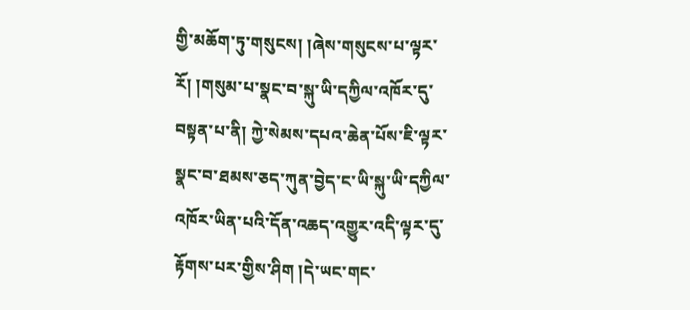གྱི་མཆོག་ཏུ་གསུངས། །ཞེས་གསུངས་པ་ལྟར་རོ། །གསུམ་པ་སྣང་བ་སྐུ་ཡི་དཀྱིལ་འཁོར་དུ་བསྟན་པ་ནི། ཀྱེ་སེམས་དཔའ་ཆེན་པོས་ཇི་ལྟར་སྣང་བ་ཐམས་ཅད་ཀུན་བྱེད་ང་ཡི་སྐུ་ཡི་དཀྱིལ་འཁོར་ཡིན་པའི་དོན་འཆད་འགྱུར་འདི་ལྟར་དུ་རྟོགས་པར་གྱིས་ཤིག །དེ་ཡང་གང་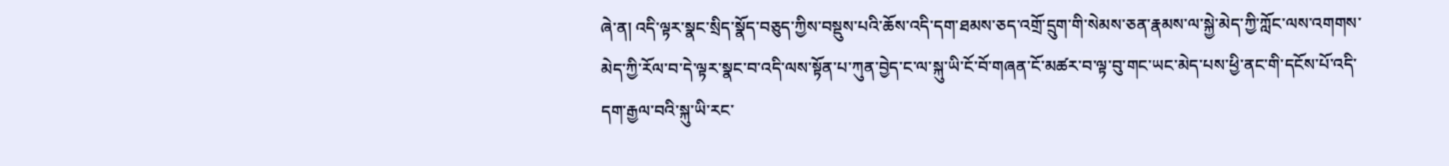ཞེ་ན། འདི་ལྟར་སྣང་སྲིད་སྣོད་བཅུད་ཀྱིས་བསྡུས་པའི་ཆོས་འདི་དག་ཐམས་ཅད་འགྲོ་དྲུག་གི་སེམས་ཅན་རྣམས་ལ་སྐྱེ་མེད་ཀྱི་ཀློང་ལས་འགགས་མེད་ཀྱི་རོལ་བ་དེ་ལྟར་སྣང་བ་འདི་ལས་སྟོན་པ་ཀུན་བྱེད་ང་ལ་སྐུ་ཡི་ངོ་བོ་གཞན་ངོ་མཚར་བ་ལྟ་བུ་གང་ཡང་མེད་པས་ཕྱི་ནང་གི་དངོས་པོ་འདི་དག་རྒྱལ་བའི་སྐུ་ཡི་རང་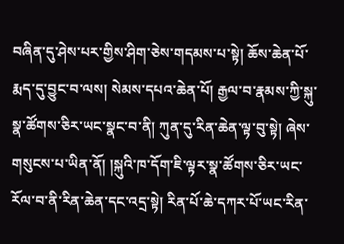བཞིན་དུ་ཤེས་པར་གྱིས་ཤིག་ཅེས་གདམས་པ་སྟེ། ཆོས་ཆེན་པོ་རྨད་དུ་བྱུང་བ་ལས། སེམས་དཔའ་ཆེན་པོ། རྒྱལ་བ་རྣམས་ཀྱི་སྐུ་སྣ་ཚོགས་ཅིར་ཡང་སྣང་བ་ནི། ཀུན་དུ་རིན་ཆེན་ལྟ་བུ་སྟེ། ཞེས་གསུངས་པ་ཡིན་ནོ། །སྐུའི་ཁ་དོག་ཇི་ལྟར་སྣ་ཚོགས་ཅིར་ཡང་རོལ་བ་ནི་རིན་ཆེན་དང་འདྲ་སྟེ། རིན་པོ་ཆེ་དཀར་པོ་ཡང་རིན་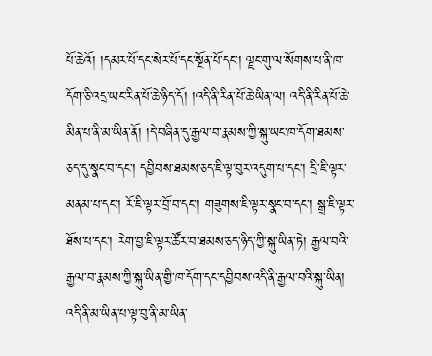པོ་ཆེའོ། །དམར་པོ་དང་སེར་པོ་དང་སྔོན་པོ་དང་། ལྗང་གུ་ལ་སོགས་པ་ནི་ཁ་དོག་ཅི་འདྲ་ཡང་རིན་པོ་ཆེ་ཉིད་དོ། །འདི་ནི་རིན་པོ་ཆེ་ཡིན་ལ། འདི་ནི་རིན་པོ་ཆེ་མིན་པ་ནི་མ་ཡིན་ནོ། །དེ་བཞིན་དུ་རྒྱལ་བ་རྣམས་ཀྱི་སྐུ་ཡང་ཁ་དོག་ཐམས་ཅད་དུ་སྣང་བ་དང་། དབྱིབས་ཐམས་ཅད་ཇི་ལྟ་བུར་འདུག་པ་དང་། དྲི་ཇི་ལྟར་མནམ་པ་དང་། རོ་ཇི་ལྟར་བྲོ་བ་དང་། གཟུགས་ཇི་ལྟར་སྣང་བ་དང་། སྒྲ་ཇི་ལྟར་ཐོས་པ་དང་། རེག་བྱ་ཇི་ལྟར་ཚོར་བ་ཐམས་ཅད་ཉིད་ཀྱི་སྐུ་ཡིན་ཏེ། རྒྱལ་བའི་རྒྱལ་བ་རྣམས་ཀྱི་སྐུ་ཡིན་གྱི་ཁ་དོག་དང་དབྱིབས་འདི་ནི་རྒྱལ་བའི་སྐུ་ཡིན། འདི་ནི་མ་ཡིན་པ་ལྟ་བུ་ནི་མ་ཡིན་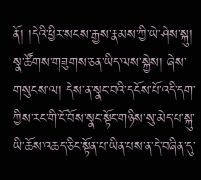ནོ། །དེའི་ཕྱིར་སངས་རྒྱས་རྣམས་ཀྱི་ཡེ་ཤེས་སྐུ། སྣ་ཚོགས་གཟུགས་ཅན་ཡིད་ལས་སྐྱེས། ཞེས་གསུངས་ལ། དེས་ན་སྣང་བའི་དངོས་པོ་འདི་དག་ཀྱིས་རང་གི་ངོ་བོས་སྣང་སྟོང་གཉིས་སུ་མེད་པ་སྐུ་ཡི་ཆོས་འཆད་ཅིང་སྟོན་པ་ཡིན་པས་ན་དེ་བཞིན་དུ་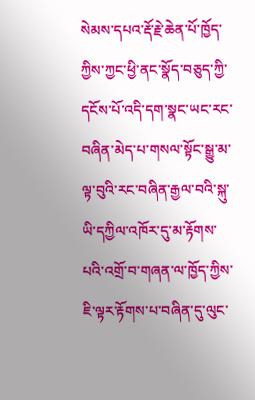སེམས་དཔའ་རྡོ་རྗེ་ཆེན་པོ་ཁྱོད་ཀྱིས་ཀྱང་ཕྱི་ནང་སྣོད་བཅུད་ཀྱི་དངོས་པོ་འདི་དག་སྣང་ཡང་རང་བཞིན་མེད་པ་གསལ་སྟོང་སྒྱུ་མ་ལྟ་བུའི་རང་བཞིན་རྒྱལ་བའི་སྐུ་ཡི་དཀྱིལ་འཁོར་དུ་མ་རྟོགས་པའི་འགྲོ་བ་གཞན་ལ་ཁྱོད་ཀྱིས་ཇི་ལྟར་རྟོགས་པ་བཞིན་དུ་ལུང་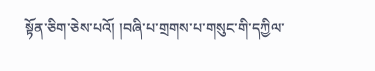སྟོན་ཅིག་ཅེས་པའོ། །བཞི་པ་གྲགས་པ་གསུང་གི་དཀྱིལ་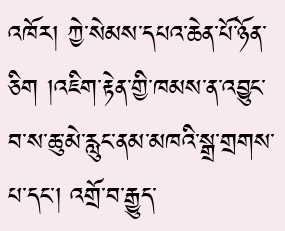འཁོར། ཀྱེ་སེམས་དཔའ་ཆེན་པོ་ཉོན་ཅིག །འཇིག་རྟེན་གྱི་ཁམས་ན་འབྱུང་བ་ས་ཆུ་མེ་རླུང་ནམ་མཁའི་སྒྲ་གྲགས་པ་དང་། འགྲོ་བ་རྒྱུད་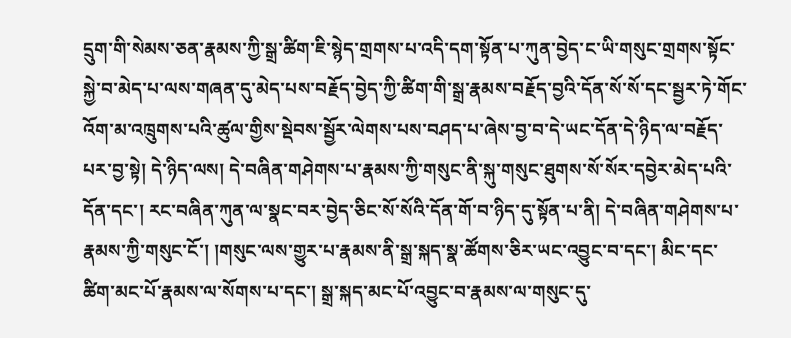དྲུག་གི་སེམས་ཅན་རྣམས་ཀྱི་སྒྲ་ཚིག་ཇི་སྙེད་གྲགས་པ་འདི་དག་སྟོན་པ་ཀུན་བྱེད་ང་ཡི་གསུང་གྲགས་སྟོང་སྐྱེ་བ་མེད་པ་ལས་གཞན་དུ་མེད་པས་བརྗོད་བྱེད་ཀྱི་ཚིག་གི་སྒྲ་རྣམས་བརྗོད་བྱའི་དོན་སོ་སོ་དང་སྦྱར་ཏེ་གོང་འོག་མ་འཁྲུགས་པའི་ཚུལ་གྱིས་སྡེབས་སྦྱོར་ལེགས་པས་བཤད་པ་ཞེས་བྱ་བ་དེ་ཡང་དོན་དེ་ཉིད་ལ་བརྗོད་པར་བྱ་སྟེ། དེ་ཉིད་ལས། དེ་བཞིན་གཤེགས་པ་རྣམས་ཀྱི་གསུང་ནི་སྐུ་གསུང་ཐུགས་སོ་སོར་དབྱེར་མེད་པའི་དོན་དང་། རང་བཞིན་ཀུན་ལ་སྣང་བར་བྱེད་ཅིང་སོ་སོའི་དོན་གོ་བ་ཉིད་དུ་སྟོན་པ་ནི། དེ་བཞིན་གཤེགས་པ་རྣམས་ཀྱི་གསུང་ངོ་། །གསུང་ལས་གྱུར་པ་རྣམས་ནི་སྒྲ་སྐད་སྣ་ཚོགས་ཅིར་ཡང་འབྱུང་བ་དང་། མིང་དང་ཚིག་མང་པོ་རྣམས་ལ་སོགས་པ་དང་། སྒྲ་སྐད་མང་པོ་འབྱུང་བ་རྣམས་ལ་གསུང་དུ་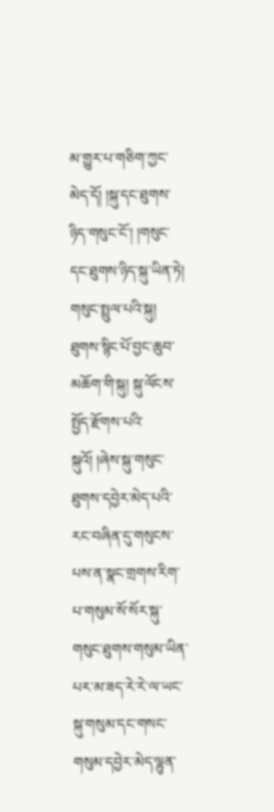མ་གྱུར་པ་གཅིག་ཀྱང་མེད་དོ། །སྐུ་དང་ཐུགས་ཉིད་གསུང་ངོ་། །གསུང་དང་ཐུགས་ཉིད་སྐུ་ཡིན་ཏེ། གསུང་སྤྲུལ་པའི་སྐུ། ཐུགས་སྙིང་པོ་བྱང་ཆུབ་མཆོག་གི་སྐུ། སྐུ་ལོངས་སྤྱོད་རྫོགས་པའི་སྐུའོ། །ཞེས་སྐུ་གསུང་ཐུགས་དབྱེར་མེད་པའི་རང་བཞིན་དུ་གསུངས་པས་ན་སྣང་གྲགས་རིག་པ་གསུམ་སོ་སོར་སྐུ་གསུང་ཐུགས་གསུམ་ཡིན་པར་མ་ཟད་རེ་རེ་ལ་ཡང་སྐུ་གསུམ་དང་གསང་གསུམ་དབྱེར་མེད་ལྷུན་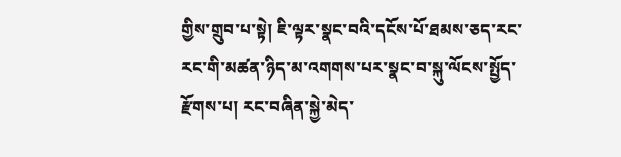གྱིས་གྲུབ་པ་སྟེ། ཇི་ལྟར་སྣང་བའི་དངོས་པོ་ཐམས་ཅད་རང་རང་གི་མཚན་ཉིད་མ་འགགས་པར་སྣང་བ་སྐུ་ལོངས་སྤྱོད་རྫོགས་པ། རང་བཞིན་སྐྱེ་མེད་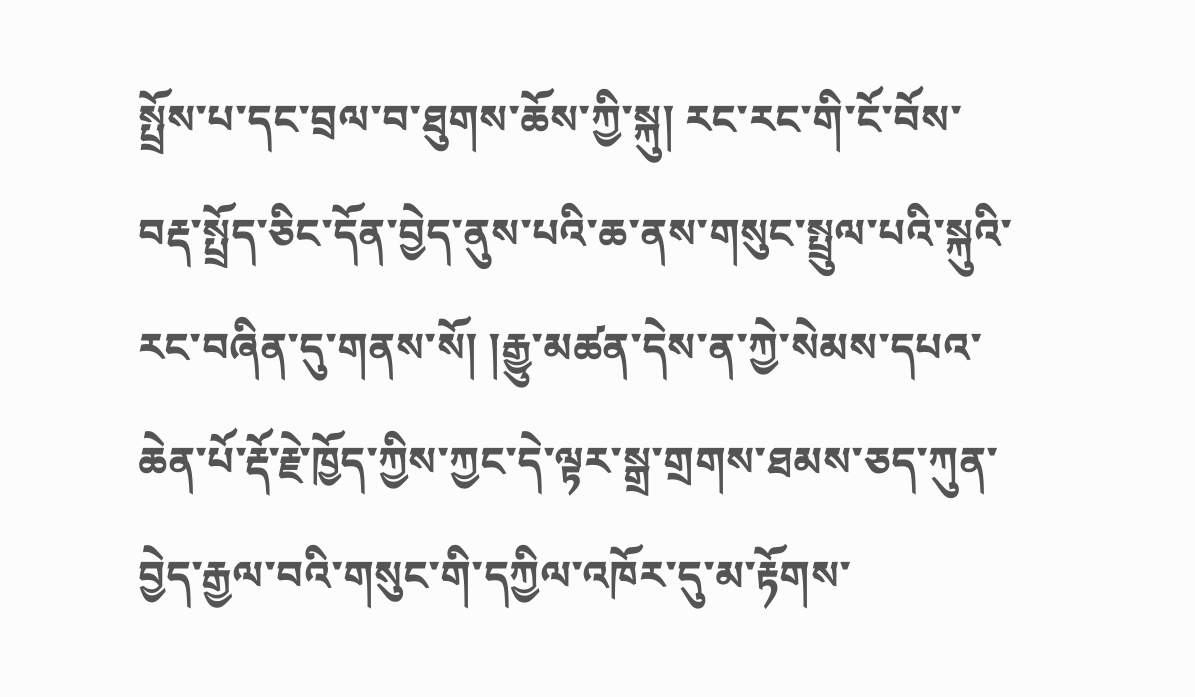སྤྲོས་པ་དང་བྲལ་བ་ཐུགས་ཆོས་ཀྱི་སྐུ། རང་རང་གི་ངོ་བོས་བརྡ་སྤྲོད་ཅིང་དོན་བྱེད་ནུས་པའི་ཆ་ནས་གསུང་སྤྲུལ་པའི་སྐུའི་རང་བཞིན་དུ་གནས་སོ། །རྒྱུ་མཚན་དེས་ན་ཀྱེ་སེམས་དཔའ་ཆེན་པོ་རྡོ་རྗེ་ཁྱོད་ཀྱིས་ཀྱང་དེ་ལྟར་སྒྲ་གྲགས་ཐམས་ཅད་ཀུན་བྱེད་རྒྱལ་བའི་གསུང་གི་དཀྱིལ་འཁོར་དུ་མ་རྟོགས་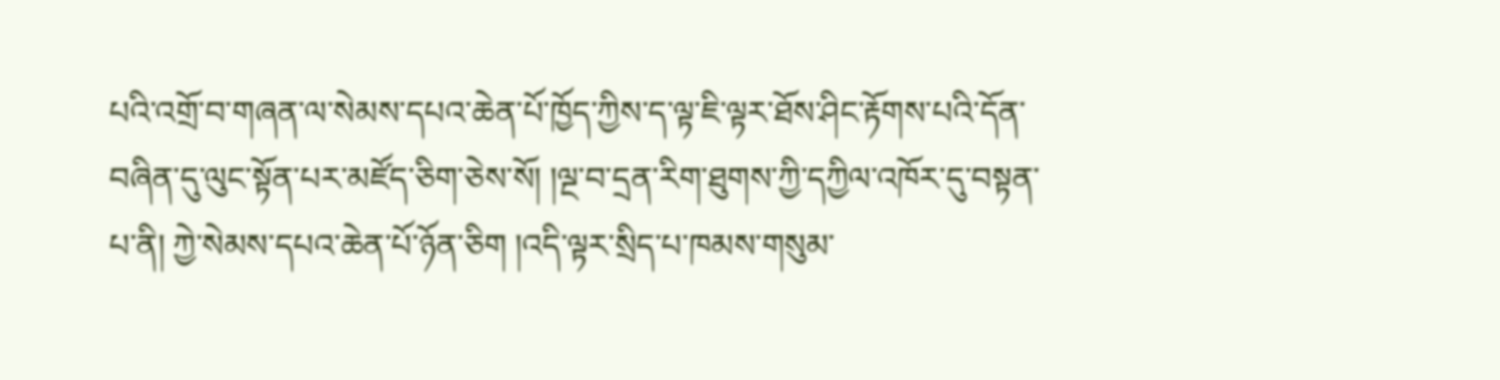པའི་འགྲོ་བ་གཞན་ལ་སེམས་དཔའ་ཆེན་པོ་ཁྱོད་ཀྱིས་ད་ལྟ་ཇི་ལྟར་ཐོས་ཤིང་རྟོགས་པའི་དོན་བཞིན་དུ་ལུང་སྟོན་པར་མཛོད་ཅིག་ཅེས་སོ། །ལྔ་བ་དྲན་རིག་ཐུགས་ཀྱི་དཀྱིལ་འཁོར་དུ་བསྟན་པ་ནི། ཀྱེ་སེམས་དཔའ་ཆེན་པོ་ཉོན་ཅིག །འདི་ལྟར་སྲིད་པ་ཁམས་གསུམ་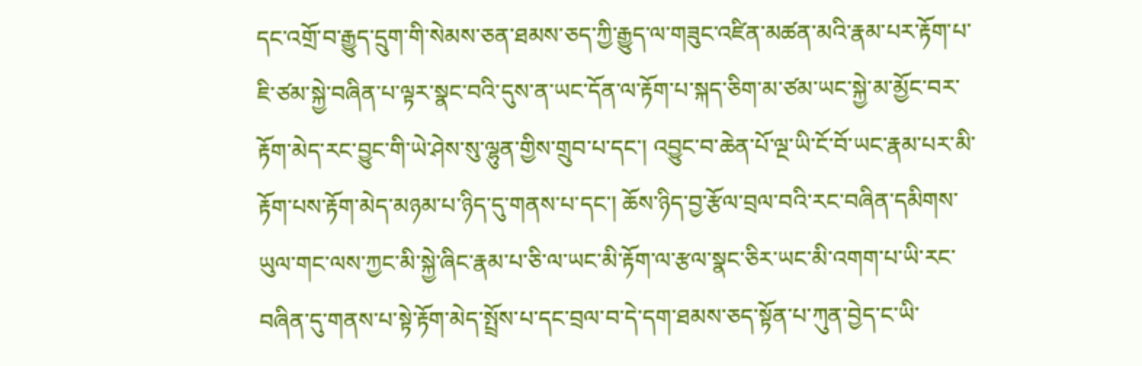དང་འགྲོ་བ་རྒྱུད་དྲུག་གི་སེམས་ཅན་ཐམས་ཅད་ཀྱི་རྒྱུད་ལ་གཟུང་འཛིན་མཚན་མའི་རྣམ་པར་རྟོག་པ་ཇི་ཙམ་སྐྱེ་བཞིན་པ་ལྟར་སྣང་བའི་དུས་ན་ཡང་དོན་ལ་རྟོག་པ་སྐད་ཅིག་མ་ཙམ་ཡང་སྐྱེ་མ་མྱོང་བར་རྟོག་མེད་རང་བྱུང་གི་ཡེ་ཤེས་སུ་ལྷུན་གྱིས་གྲུབ་པ་དང་། འབྱུང་བ་ཆེན་པོ་ལྔ་ཡི་ངོ་བོ་ཡང་རྣམ་པར་མི་རྟོག་པས་རྟོག་མེད་མཉམ་པ་ཉིད་དུ་གནས་པ་དང་། ཆོས་ཉིད་བྱ་རྩོལ་བྲལ་བའི་རང་བཞིན་དམིགས་ཡུལ་གང་ལས་ཀྱང་མི་སྐྱེ་ཞིང་རྣམ་པ་ཅི་ལ་ཡང་མི་རྟོག་ལ་རྩལ་སྣང་ཅིར་ཡང་མི་འགག་པ་ཡི་རང་བཞིན་དུ་གནས་པ་སྟེ་རྟོག་མེད་སྤྲོས་པ་དང་བྲལ་བ་དེ་དག་ཐམས་ཅད་སྟོན་པ་ཀུན་བྱེད་ང་ཡི་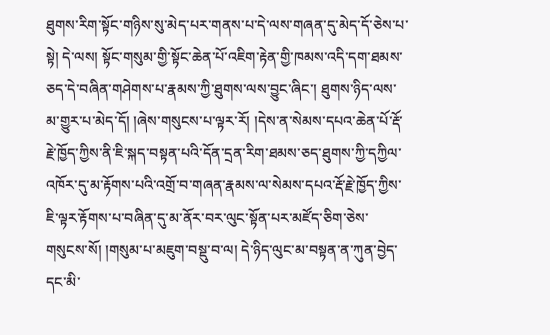ཐུགས་རིག་སྟོང་གཉིས་སུ་མེད་པར་གནས་པ་དེ་ལས་གཞན་དུ་མེད་དོ་ཅེས་པ་སྟེ། དེ་ལས། སྟོང་གསུམ་གྱི་སྟོང་ཆེན་པོ་འཇིག་རྟེན་གྱི་ཁམས་འདི་དག་ཐམས་ཅད་དེ་བཞིན་གཤེགས་པ་རྣམས་ཀྱི་ཐུགས་ལས་བྱུང་ཞིང་། ཐུགས་ཉིད་ལས་མ་གྱུར་པ་མེད་དོ། །ཞེས་གསུངས་པ་ལྟར་རོ། །དེས་ན་སེམས་དཔའ་ཆེན་པོ་རྡོ་རྗེ་ཁྱོད་ཀྱིས་ནི་ཇི་སྐད་བསྟན་པའི་དོན་དྲན་རིག་ཐམས་ཅད་ཐུགས་ཀྱི་དཀྱིལ་འཁོར་དུ་མ་རྟོགས་པའི་འགྲོ་བ་གཞན་རྣམས་ལ་སེམས་དཔའ་རྡོ་རྗེ་ཁྱོད་ཀྱིས་ཇི་ལྟར་རྟོགས་པ་བཞིན་དུ་མ་ནོར་བར་ལུང་སྟོན་པར་མཛོད་ཅིག་ཅེས་གསུངས་སོ། །གསུམ་པ་མཇུག་བསྡུ་བ་ལ། དེ་ཉིད་ལུང་མ་བསྟན་ན་ཀུན་བྱེད་དང་མི་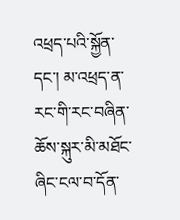འཕྲད་པའི་སྐྱོན་དང་། མ་འཕྲད་ན་རང་གི་རང་བཞིན་ཆོས་སྐུར་མི་མཐོང་ཞིང་ངལ་བ་དོན་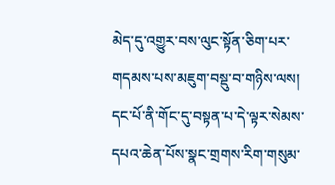མེད་དུ་འགྱུར་བས་ལུང་སྟོན་ཅིག་པར་གདམས་པས་མཇུག་བསྡུ་བ་གཉིས་ལས། དང་པོ་ནི་གོང་དུ་བསྟན་པ་དེ་ལྟར་སེམས་དཔའ་ཆེན་པོས་སྣང་གྲགས་རིག་གསུམ་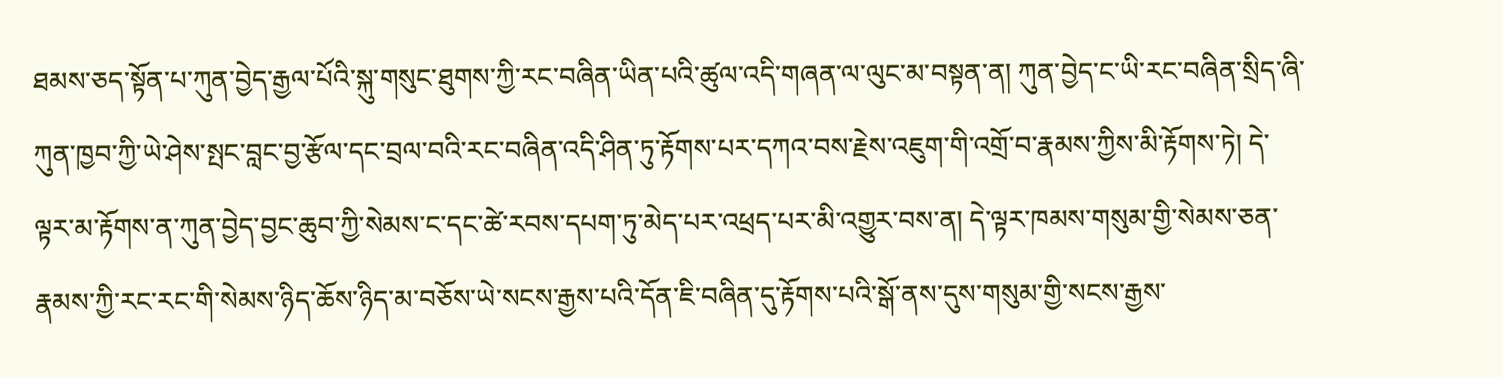ཐམས་ཅད་སྟོན་པ་ཀུན་བྱེད་རྒྱལ་པོའི་སྐུ་གསུང་ཐུགས་ཀྱི་རང་བཞིན་ཡིན་པའི་ཚུལ་འདི་གཞན་ལ་ལུང་མ་བསྟན་ན། ཀུན་བྱེད་ང་ཡི་རང་བཞིན་སྲིད་ཞི་ཀུན་ཁྱབ་ཀྱི་ཡེ་ཤེས་སྤང་བླང་བྱ་རྩོལ་དང་བྲལ་བའི་རང་བཞིན་འདི་ཤིན་ཏུ་རྟོགས་པར་དཀའ་བས་རྗེས་འཇུག་གི་འགྲོ་བ་རྣམས་ཀྱིས་མི་རྟོགས་ཏེ། དེ་ལྟར་མ་རྟོགས་ན་ཀུན་བྱེད་བྱང་ཆུབ་ཀྱི་སེམས་ང་དང་ཚེ་རབས་དཔག་ཏུ་མེད་པར་འཕྲད་པར་མི་འགྱུར་བས་ན། དེ་ལྟར་ཁམས་གསུམ་གྱི་སེམས་ཅན་རྣམས་ཀྱི་རང་རང་གི་སེམས་ཉིད་ཆོས་ཉིད་མ་བཅོས་ཡེ་སངས་རྒྱས་པའི་དོན་ཇི་བཞིན་དུ་རྟོགས་པའི་སྒོ་ནས་དུས་གསུམ་གྱི་སངས་རྒྱས་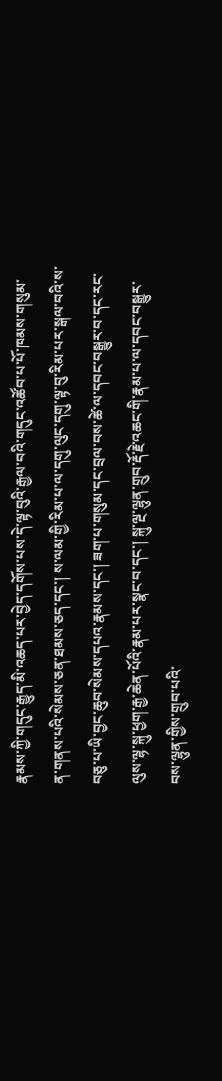རྣམས་ཀྱི་གདུང་རྒྱུད་མི་འཆད་པར་བྱེད་དགོས་པས་དེ་ལྟ་བུའི་རྒྱལ་བའི་གདུང་འཚོབ་པ་པོ་ཁམས་གསུམ་ན་གནས་པའི་སེམས་ཅན་ཐམས་ཅད་དང་། ས་ལམ་གྱི་རིམ་པ་ལ་དགུ་ལུང་དགུ་ལྟ་བུ་རིམ་པར་སྒལ་བའི་ས་བཅུ་པ་ཡི་བྱང་ཆུབ་སེམས་དཔའ་རྣམས་དང་། ཟག་པ་གསུམ་དང་བྲལ་བས་ཚེ་ལ་དབང་བསྒྱུར་བ་དང་རང་ལུས་ལྷ་སྐུ་ཕྱག་རྒྱ་ཆེན་པོའི་རྣམ་པར་སྣང་བ་དང་། སྐུ་ལྔ་ལྷུན་གྲུབ་རྡོ་རྗེ་འཆང་གི་རྣམ་པ་ལ་དབང་བསྒྱུར་བས་ལྷུན་གྱིས་གྲུབ་པའི་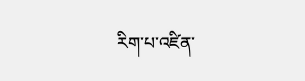རིག་པ་འཛིན་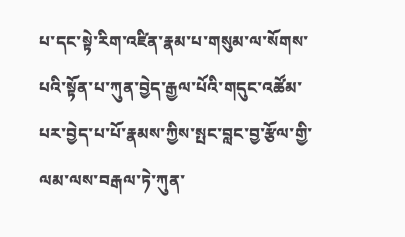པ་དང་སྟེ་རིག་འཛིན་རྣམ་པ་གསུམ་ལ་སོགས་པའི་སྟོན་པ་ཀུན་བྱེད་རྒྱལ་པོའི་གདུང་འཚོམ་པར་བྱེད་པ་པོ་རྣམས་ཀྱིས་སྤང་བླང་བྱ་རྩོལ་གྱི་ལམ་ལས་བརྒལ་ཏེ་ཀུན་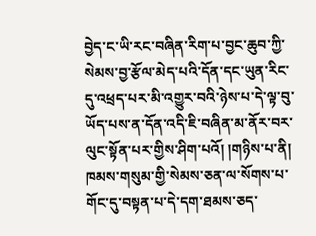བྱེད་ང་ཡི་རང་བཞིན་རིག་པ་བྱང་ཆུབ་ཀྱི་སེམས་བྱ་རྩོལ་མེད་པའི་དོན་དང་ཡུན་རིང་དུ་འཕྲད་པར་མི་འགྱུར་བའི་ཉེས་པ་དེ་ལྟ་བུ་ཡོད་པས་ན་དོན་འདི་ཇི་བཞིན་མ་ནོར་བར་ལུང་སྟོན་པར་གྱིས་ཤིག་པའོ། །གཉིས་པ་ནི། ཁམས་གསུམ་གྱི་སེམས་ཅན་ལ་སོགས་པ་གོང་དུ་བསྟན་པ་དེ་དག་ཐམས་ཅད་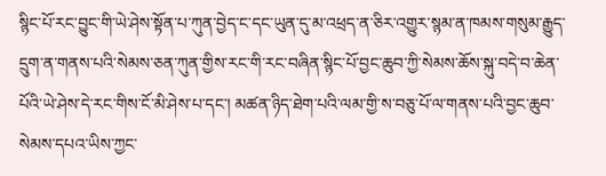སྙིང་པོ་རང་བྱུང་གི་ཡེ་ཤེས་སྟོན་པ་ཀུན་བྱེད་ང་དང་ཡུན་དུ་མ་འཕྲད་ན་ཅིར་འགྱུར་སྙམ་ན་ཁམས་གསུམ་རྒྱུད་དྲུག་ན་གནས་པའི་སེམས་ཅན་ཀུན་གྱིས་རང་གི་རང་བཞིན་སྙིང་པོ་བྱང་ཆུབ་ཀྱི་སེམས་ཆོས་སྐུ་བདེ་བ་ཆེན་པོའི་ཡེ་ཤེས་དེ་རང་གིས་ངོ་མི་ཤེས་པ་དང་། མཚན་ཉིད་ཐེག་པའི་ལམ་གྱི་ས་བཅུ་པོ་ལ་གནས་པའི་བྱང་ཆུབ་སེམས་དཔའ་ཡིས་ཀྱང་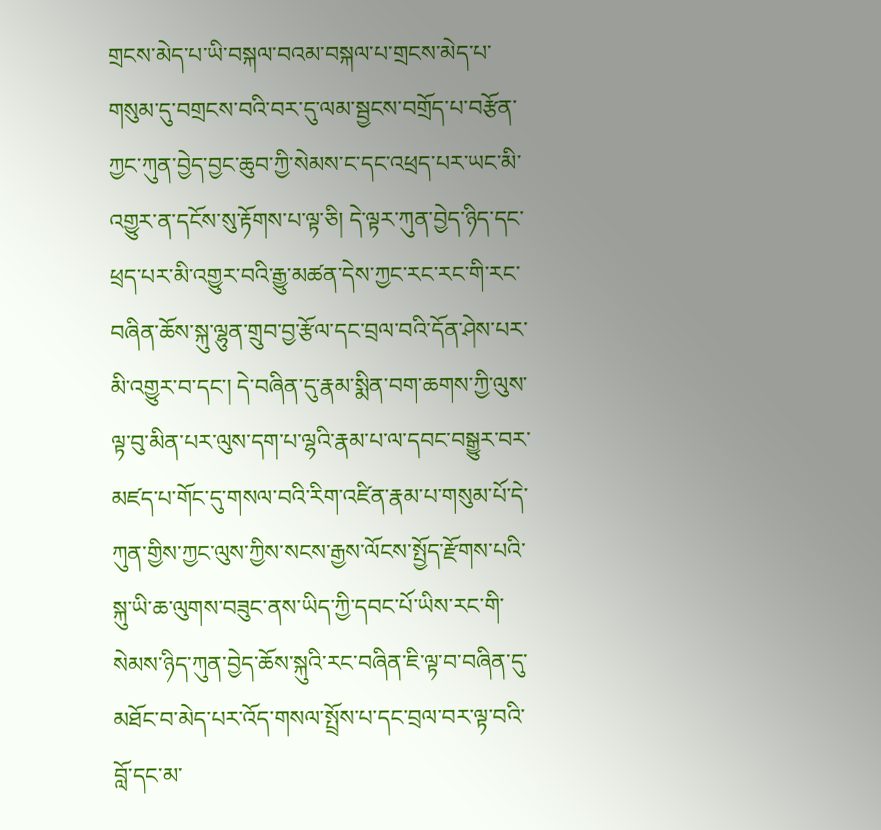གྲངས་མེད་པ་ཡི་བསྐལ་བའམ་བསྐལ་པ་གྲངས་མེད་པ་གསུམ་དུ་བགྲངས་བའི་བར་དུ་ལམ་སྦྱངས་བགྲོད་པ་བརྩོན་ཀྱང་ཀུན་བྱེད་བྱང་ཆུབ་ཀྱི་སེམས་ང་དང་འཕྲད་པར་ཡང་མི་འགྱུར་ན་དངོས་སུ་རྟོགས་པ་ལྟ་ཅི། དེ་ལྟར་ཀུན་བྱེད་ཉིད་དང་ཕྲད་པར་མི་འགྱུར་བའི་རྒྱུ་མཚན་དེས་ཀྱང་རང་རང་གི་རང་བཞིན་ཆོས་སྐུ་ལྷུན་གྲུབ་བྱ་རྩོལ་དང་བྲལ་བའི་དོན་ཤེས་པར་མི་འགྱུར་བ་དང་། དེ་བཞིན་དུ་རྣམ་སྨིན་བག་ཆགས་ཀྱི་ལུས་ལྟ་བུ་མིན་པར་ལུས་དག་པ་ལྷའི་རྣམ་པ་ལ་དབང་བསྒྱུར་བར་མཛད་པ་གོང་དུ་གསལ་བའི་རིག་འཛིན་རྣམ་པ་གསུམ་པོ་དེ་ཀུན་གྱིས་ཀྱང་ལུས་ཀྱིས་སངས་རྒྱས་ལོངས་སྤྱོད་རྫོགས་པའི་སྐུ་ཡི་ཆ་ལུགས་བཟུང་ནས་ཡིད་ཀྱི་དབང་པོ་ཡིས་རང་གི་སེམས་ཉིད་ཀུན་བྱེད་ཆོས་སྐུའི་རང་བཞིན་ཇི་ལྟ་བ་བཞིན་དུ་མཐོང་བ་མེད་པར་འོད་གསལ་སྤྲོས་པ་དང་བྲལ་བར་ལྟ་བའི་བློ་དང་མ་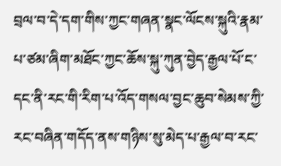བྲལ་བ་དེ་དག་གིས་ཀྱང་གཞན་སྣང་ལོངས་སྐུའི་རྣམ་པ་ཙམ་ཞིག་མཐོང་ཀྱང་ཆོས་སྐུ་ཀུན་བྱེད་རྒྱལ་པོ་ང་དང་ནི་རང་གི་རིག་པ་འོད་གསལ་བྱང་ཆུབ་སེམས་ཀྱི་རང་བཞིན་གདོད་ནས་གཉིས་སུ་མེད་པ་རྒྱལ་བ་རང་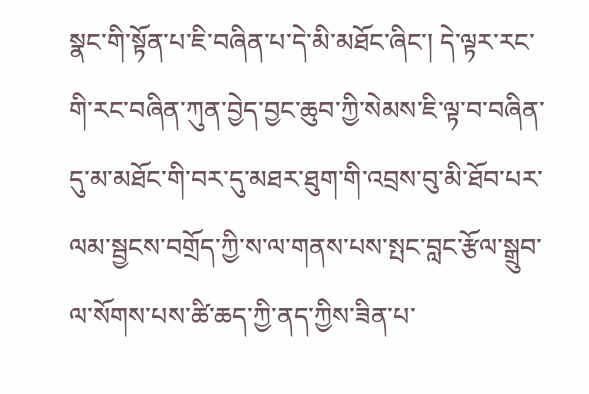སྣང་གི་སྟོན་པ་ཇི་བཞིན་པ་དེ་མི་མཐོང་ཞིང་། དེ་ལྟར་རང་གི་རང་བཞིན་ཀུན་བྱེད་བྱང་ཆུབ་ཀྱི་སེམས་ཇི་ལྟ་བ་བཞིན་དུ་མ་མཐོང་གི་བར་དུ་མཐར་ཐུག་གི་འབྲས་བུ་མི་ཐོབ་པར་ལམ་སྦྱངས་བགྲོད་ཀྱི་ས་ལ་གནས་པས་སྤང་བླང་རྩོལ་སྒྲུབ་ལ་སོགས་པས་ཚི་ཆད་ཀྱི་ནད་ཀྱིས་ཟིན་པ་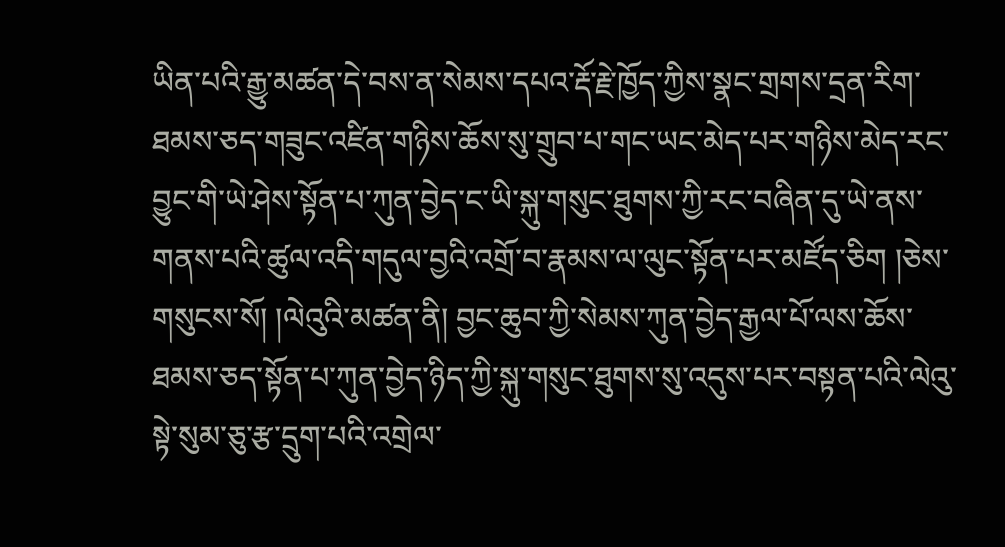ཡིན་པའི་རྒྱུ་མཚན་དེ་བས་ན་སེམས་དཔའ་རྡོ་རྗེ་ཁྱོད་ཀྱིས་སྣང་གྲགས་དྲན་རིག་ཐམས་ཅད་གཟུང་འཛིན་གཉིས་ཆོས་སུ་གྲུབ་པ་གང་ཡང་མེད་པར་གཉིས་མེད་རང་བྱུང་གི་ཡེ་ཤེས་སྟོན་པ་ཀུན་བྱེད་ང་ཡི་སྐུ་གསུང་ཐུགས་ཀྱི་རང་བཞིན་དུ་ཡེ་ནས་གནས་པའི་ཚུལ་འདི་གདུལ་བྱའི་འགྲོ་བ་རྣམས་ལ་ལུང་སྟོན་པར་མཛོད་ཅིག །ཅེས་གསུངས་སོ། །ལེའུའི་མཚན་ནི། བྱང་ཆུབ་ཀྱི་སེམས་ཀུན་བྱེད་རྒྱལ་པོ་ལས་ཆོས་ཐམས་ཅད་སྟོན་པ་ཀུན་བྱེད་ཉིད་ཀྱི་སྐུ་གསུང་ཐུགས་སུ་འདུས་པར་བསྟན་པའི་ལེའུ་སྟེ་སུམ་ཅུ་རྩ་དྲུག་པའི་འགྲེལ་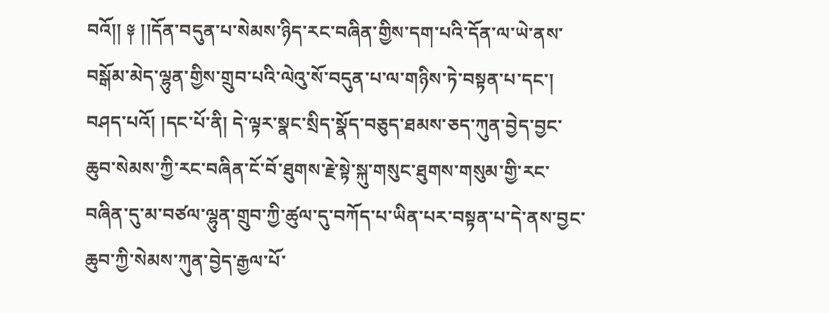བའོ།། ༈ །།དོན་བདུན་པ་སེམས་ཉིད་རང་བཞིན་གྱིས་དག་པའི་དོན་ལ་ཡེ་ནས་བསྒོམ་མེད་ལྷུན་གྱིས་གྲུབ་པའི་ལེའུ་སོ་བདུན་པ་ལ་གཉིས་ཏེ་བསྟན་པ་དང་། བཤད་པའོ། །དང་པོ་ནི། དེ་ལྟར་སྣང་སྲིད་སྣོད་བཅུད་ཐམས་ཅད་ཀུན་བྱེད་བྱང་ཆུབ་སེམས་ཀྱི་རང་བཞིན་ངོ་བོ་ཐུགས་རྗེ་སྟེ་སྐུ་གསུང་ཐུགས་གསུམ་གྱི་རང་བཞིན་དུ་མ་བཙལ་ལྷུན་གྲུབ་ཀྱི་ཚུལ་དུ་བཀོད་པ་ཡིན་པར་བསྟན་པ་དེ་ནས་བྱང་ཆུབ་ཀྱི་སེམས་ཀུན་བྱེད་རྒྱལ་པོ་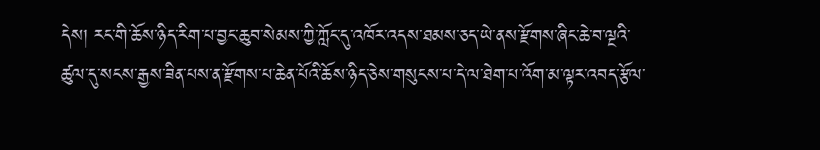དེས། རང་གི་ཆོས་ཉིད་རིག་པ་བྱང་ཆུབ་སེམས་ཀྱི་ཀློང་དུ་འཁོར་འདས་ཐམས་ཅད་ཡེ་ནས་རྫོགས་ཞིང་ཆེ་བ་ལྔའི་ཚུལ་དུ་སངས་རྒྱས་ཟིན་པས་ན་རྫོགས་པ་ཆེན་པོའི་ཆོས་ཉིད་ཅེས་གསུངས་པ་དེ་ལ་ཐེག་པ་འོག་མ་ལྟར་འབད་རྩོལ་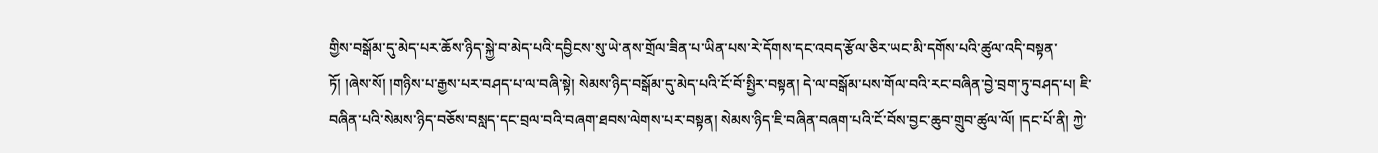གྱིས་བསྒོམ་དུ་མེད་པར་ཆོས་ཉིད་སྐྱེ་བ་མེད་པའི་དབྱིངས་སུ་ཡེ་ནས་གྲོལ་ཟིན་པ་ཡིན་པས་རེ་དོགས་དང་འབད་རྩོལ་ཅིར་ཡང་མི་དགོས་པའི་ཚུལ་འདི་བསྟན་ཏོ། །ཞེས་སོ། །གཉིས་པ་རྒྱས་པར་བཤད་པ་ལ་བཞི་སྟེ། སེམས་ཉིད་བསྒོམ་དུ་མེད་པའི་ངོ་བོ་སྤྱིར་བསྟན། དེ་ལ་བསྒོམ་པས་གོལ་བའི་རང་བཞིན་བྱེ་བྲག་ཏུ་བཤད་པ། ཇི་བཞིན་པའི་སེམས་ཉིད་བཅོས་བསླད་དང་བྲལ་བའི་བཞག་ཐབས་ལེགས་པར་བསྟན། སེམས་ཉིད་ཇི་བཞིན་བཞག་པའི་ངོ་བོས་བྱང་ཆུབ་གྲུབ་ཚུལ་ལོ། །དང་པོ་ནི། ཀྱེ་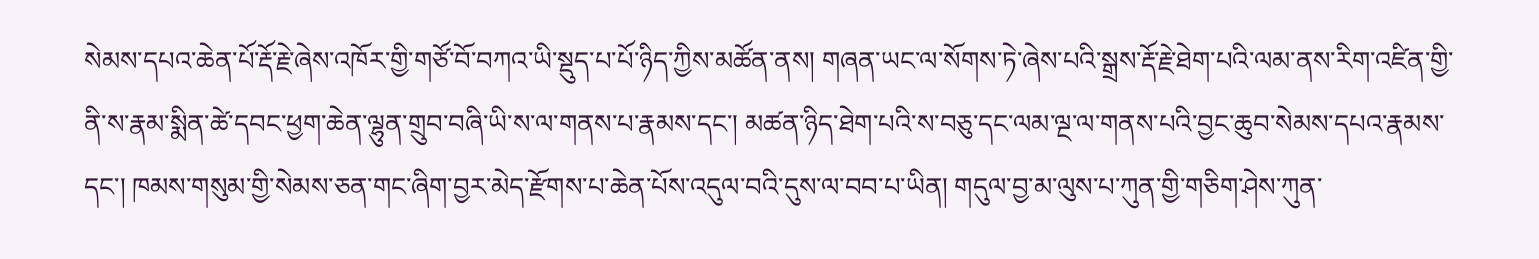སེམས་དཔའ་ཆེན་པོ་རྡོ་རྗེ་ཞེས་འཁོར་གྱི་གཙོ་བོ་བཀའ་ཡི་སྡུད་པ་པོ་ཉིད་ཀྱིས་མཚོན་ནས། གཞན་ཡང་ལ་སོགས་ཏེ་ཞེས་པའི་སྒྲས་རྡོ་རྗེ་ཐེག་པའི་ལམ་ནས་རིག་འཛིན་གྱི་ནི་ས་རྣམ་སྨིན་ཚེ་དབང་ཕྱག་ཆེན་ལྷུན་གྲུབ་བཞི་ཡི་ས་ལ་གནས་པ་རྣམས་དང་། མཚན་ཉིད་ཐེག་པའི་ས་བཅུ་དང་ལམ་ལྔ་ལ་གནས་པའི་བྱང་ཆུབ་སེམས་དཔའ་རྣམས་དང་། ཁམས་གསུམ་གྱི་སེམས་ཅན་གང་ཞིག་བྱར་མེད་རྫོགས་པ་ཆེན་པོས་འདུལ་བའི་དུས་ལ་བབ་པ་ཡིན། གདུལ་བྱ་མ་ལུས་པ་ཀུན་གྱི་གཅིག་ཤེས་ཀུན་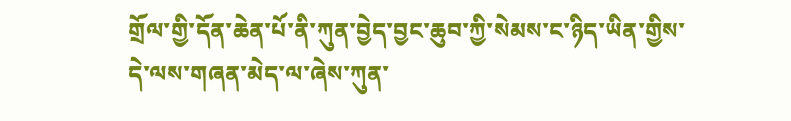གྲོལ་གྱི་དོན་ཆེན་པོ་ནི་ཀུན་བྱེད་བྱང་ཆུབ་ཀྱི་སེམས་ང་ཉིད་ཡིན་གྱིས་དེ་ལས་གཞན་མེད་ལ་ཞེས་ཀུན་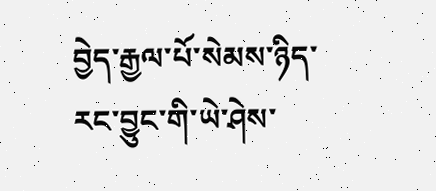བྱེད་རྒྱལ་པོ་སེམས་ཉིད་རང་བྱུང་གི་ཡེ་ཤེས་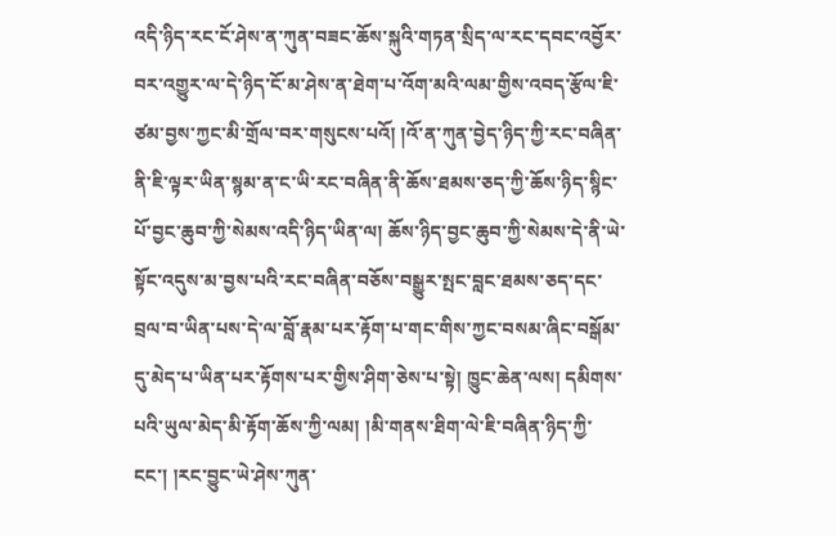འདི་ཉིད་རང་ངོ་ཤེས་ན་ཀུན་བཟང་ཆོས་སྐུའི་གཏན་སྲིད་ལ་རང་དབང་འབྱོར་བར་འགྱུར་ལ་དེ་ཉིད་ངོ་མ་ཤེས་ན་ཐེག་པ་འོག་མའི་ལམ་གྱིས་འབད་རྩོལ་ཇི་ཙམ་བྱས་ཀྱང་མི་གྲོལ་བར་གསུངས་པའོ། །འོ་ན་ཀུན་བྱེད་ཉིད་ཀྱི་རང་བཞིན་ནི་ཇི་ལྟར་ཡིན་སྙམ་ན་ང་ཡི་རང་བཞིན་ནི་ཆོས་ཐམས་ཅད་ཀྱི་ཆོས་ཉིད་སྙིང་པོ་བྱང་ཆུབ་ཀྱི་སེམས་འདི་ཉིད་ཡིན་ལ། ཆོས་ཉིད་བྱང་ཆུབ་ཀྱི་སེམས་དེ་ནི་ཡེ་སྟོང་འདུས་མ་བྱས་པའི་རང་བཞིན་བཅོས་བསྒྱུར་སྤང་བླང་ཐམས་ཅད་དང་བྲལ་བ་ཡིན་པས་དེ་ལ་བློ་རྣམ་པར་རྟོག་པ་གང་གིས་ཀྱང་བསམ་ཞིང་བསྒོམ་དུ་མེད་པ་ཡིན་པར་རྟོགས་པར་གྱིས་ཤིག་ཅེས་པ་སྟེ། ཁྱུང་ཆེན་ལས། དམིགས་པའི་ཡུལ་མེད་མི་རྟོག་ཆོས་ཀྱི་ལམ། །མི་གནས་ཐིག་ལེ་ཇི་བཞིན་ཉིད་ཀྱི་ངང་། །རང་བྱུང་ཡེ་ཤེས་ཀུན་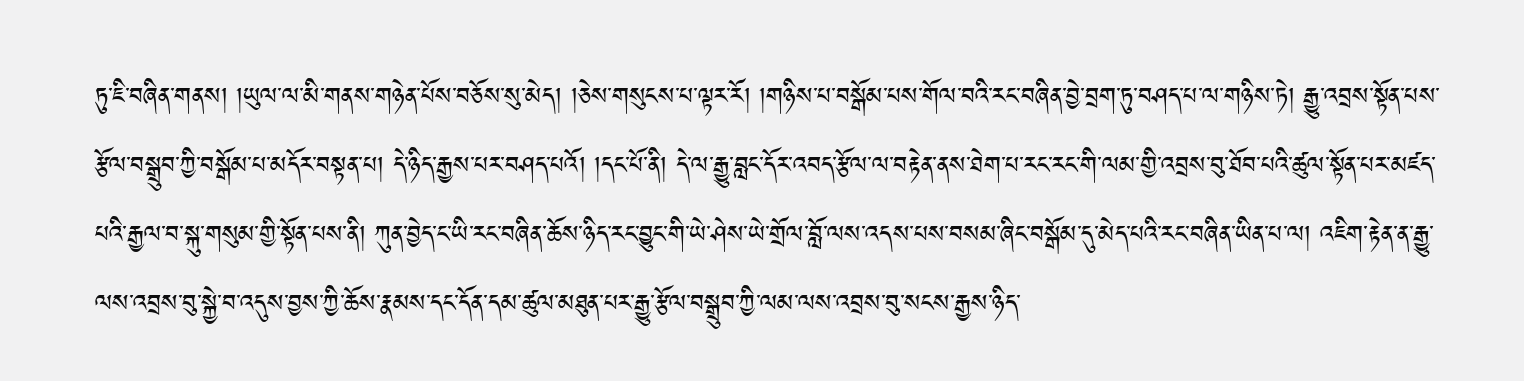ཏུ་ཇི་བཞིན་གནས། །ཡུལ་ལ་མི་གནས་གཉེན་པོས་བཅོས་སུ་མེད། །ཅེས་གསུངས་པ་ལྟར་རོ། །གཉིས་པ་བསྒོམ་པས་གོལ་བའི་རང་བཞིན་བྱེ་བྲག་ཏུ་བཤད་པ་ལ་གཉིས་ཏེ། རྒྱུ་འབྲས་སྟོན་པས་རྩོལ་བསྒྲུབ་ཀྱི་བསྒོམ་པ་མདོར་བསྟན་པ། དེ་ཉིད་རྒྱས་པར་བཤད་པའོ། །དང་པོ་ནི། དེ་ལ་རྒྱུ་བླང་དོར་འབད་རྩོལ་ལ་བརྟེན་ནས་ཐེག་པ་རང་རང་གི་ལམ་གྱི་འབྲས་བུ་ཐོབ་པའི་ཚུལ་སྟོན་པར་མཛད་པའི་རྒྱལ་བ་སྐུ་གསུམ་གྱི་སྟོན་པས་ནི། ཀུན་བྱེད་ང་ཡི་རང་བཞིན་ཆོས་ཉིད་རང་བྱུང་གི་ཡེ་ཤེས་ཡེ་གྲོལ་བློ་ལས་འདས་པས་བསམ་ཞིང་བསྒོམ་དུ་མེད་པའི་རང་བཞིན་ཡིན་པ་ལ། འཇིག་རྟེན་ན་རྒྱུ་ལས་འབྲས་བུ་སྐྱེ་བ་འདུས་བྱས་ཀྱི་ཆོས་རྣམས་དང་དོན་དམ་ཚུལ་མཐུན་པར་རྒྱུ་རྩོལ་བསྒྲུབ་ཀྱི་ལམ་ལས་འབྲས་བུ་སངས་རྒྱས་ཉིད་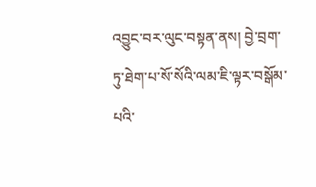འབྱུང་བར་ལུང་བསྟན་ནས། བྱེ་བྲག་ཏུ་ཐེག་པ་སོ་སོའི་ལམ་ཇི་ལྟར་བསྒོམ་པའི་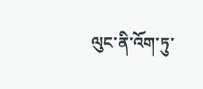ལུང་ནི་འོག་ཏུ་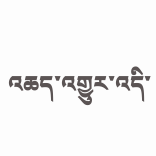འཆད་འགྱུར་འདི་